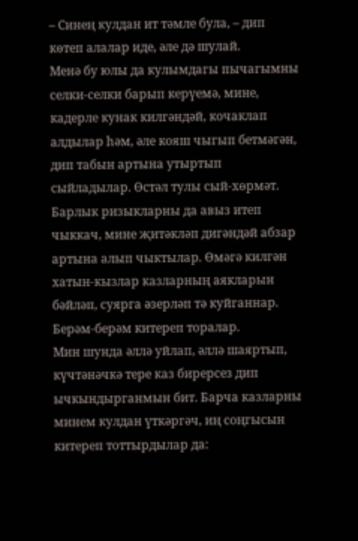– Синең кулдан ит тәмле була, – дип көтеп алалар иде, әле дә шулай.
Менә бу юлы да кулымдагы пычагымны селки-селки барып керүемә, мине, кадерле кунак килгәндәй, кочаклап алдылар һәм, әле кояш чыгып бетмәгән, дип табын артына утыртып сыйладылар. Өстәл тулы сый-хөрмәт. Барлык ризыкларны да авыз итеп чыккач, мине җитәкләп дигәндәй абзар артына алып чыктылар. Өмәгә килгән хатын-кызлар казларның аякларын бәйләп, суярга әзерләп тә куйганнар. Берәм-берәм китереп торалар.
Мин шунда әллә уйлап, әллә шаяртып, күчтәнәчкә тере каз бирерсез дип ычкындырганмын бит. Барча казларны минем кулдан үткәргәч, иң соңгысын китереп тоттырдылар да: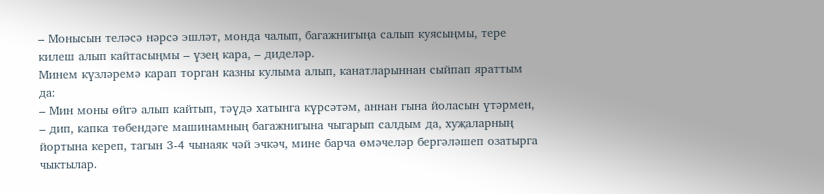– Монысын теләсә нәрсә эшләт, монда чалып, багажнигыңа салып куясыңмы, тере килеш алып кайтасыңмы – үзең кара, – диделәр.
Минем күзләремә карап торган казны кулыма алып, канатларыннан сыйпап яраттым да:
– Мин моны өйгә алып кайтып, тәүдә хатынга күрсәтәм, аннан гына йоласын үтәрмен, – дип, капка төбендәге машинамның багажнигына чыгарып салдым да, хуҗаларның йортына кереп, тагын 3-4 чынаяк чәй эчкәч, мине барча өмәчеләр бергәләшеп озатырга чыктылар.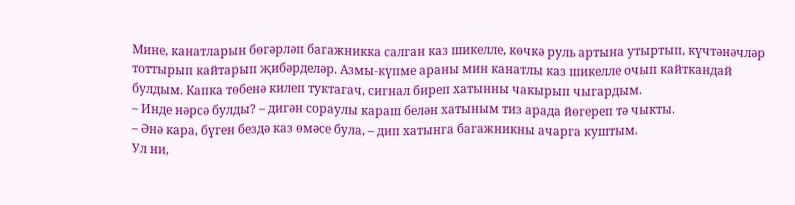Мине, канатларын бөгәрләп багажникка салган каз шикелле, көчкә руль артына утыртып, күчтәнәчләр тоттырып кайтарып җибәрделәр. Азмы-күпме араны мин канатлы каз шикелле очып кайткандай булдым. Капка төбенә килеп туктагач, сигнал биреп хатынны чакырып чыгардым.
– Инде нәрсә булды? – дигән сораулы караш белән хатыным тиз арада йөгереп тә чыкты.
– Әнә кара, бүген бездә каз өмәсе була, – дип хатынга багажникны ачарга куштым.
Ул ни,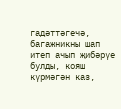гадәттәгечә, багажникны шап итеп ачып җибәрүе булды, кояш күрмәгән каз,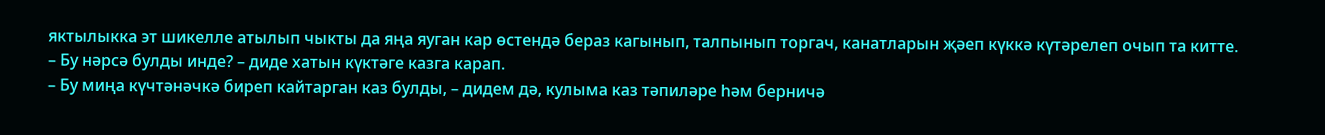яктылыкка эт шикелле атылып чыкты да яңа яуган кар өстендә бераз кагынып, талпынып торгач, канатларын җәеп күккә күтәрелеп очып та китте.
– Бу нәрсә булды инде? – диде хатын күктәге казга карап.
– Бу миңа күчтәнәчкә биреп кайтарган каз булды, – дидем дә, кулыма каз тәпиләре һәм берничә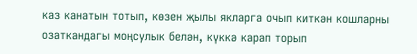каз канатын тотып, көзен җылы якларга очып киткән кошларны озаткандагы моңсулык белән, күккә карап торып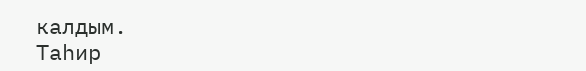калдым.
Таһир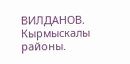ВИЛДАНОВ.
Кырмыскалы районы.